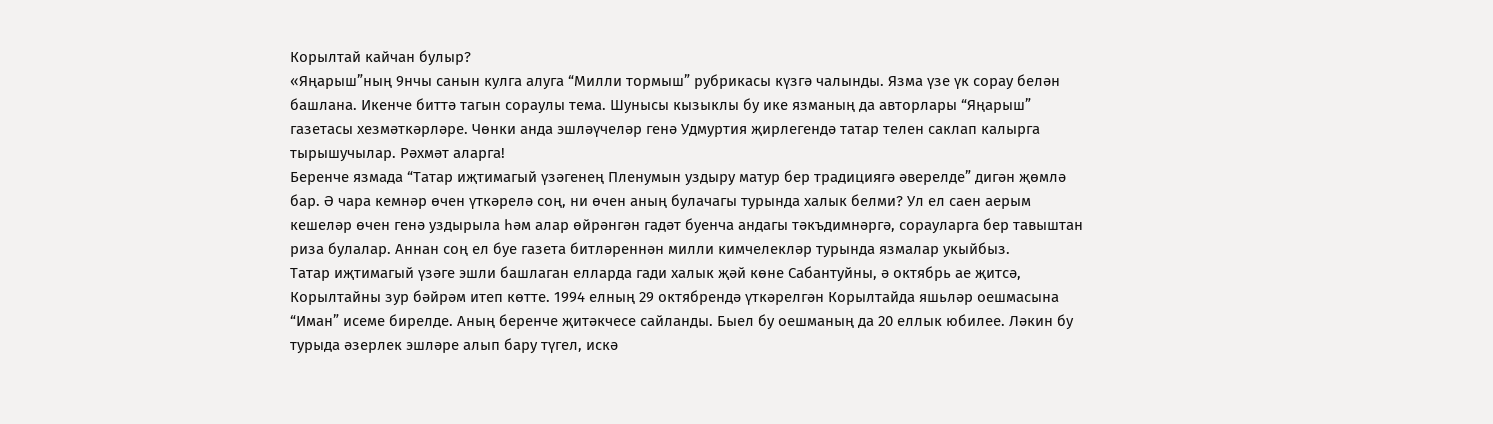Корылтай кайчан булыр?
«Яңарыш”ның 9нчы санын кулга алуга “Милли тормыш” рубрикасы күзгә чалынды. Язма үзе үк сорау белән башлана. Икенче биттә тагын сораулы тема. Шунысы кызыклы бу ике язманың да авторлары “Яңарыш” газетасы хезмәткәрләре. Чөнки анда эшләүчеләр генә Удмуртия җирлегендә татар телен саклап калырга тырышучылар. Рәхмәт аларга!
Беренче язмада “Татар иҗтимагый үзәгенең Пленумын уздыру матур бер традициягә әверелде” дигән җөмлә бар. Ә чара кемнәр өчен үткәрелә соң, ни өчен аның булачагы турында халык белми? Ул ел саен аерым кешеләр өчен генә уздырыла һәм алар өйрәнгән гадәт буенча андагы тәкъдимнәргә, сорауларга бер тавыштан риза булалар. Аннан соң ел буе газета битләреннән милли кимчелекләр турында язмалар укыйбыз.
Татар иҗтимагый үзәге эшли башлаган елларда гади халык җәй көне Сабантуйны, ә октябрь ае җитсә, Корылтайны зур бәйрәм итеп көтте. 1994 елның 29 октябрендә үткәрелгән Корылтайда яшьләр оешмасына “Иман” исеме бирелде. Аның беренче җитәкчесе сайланды. Быел бу оешманың да 20 еллык юбилее. Ләкин бу турыда әзерлек эшләре алып бару түгел, искә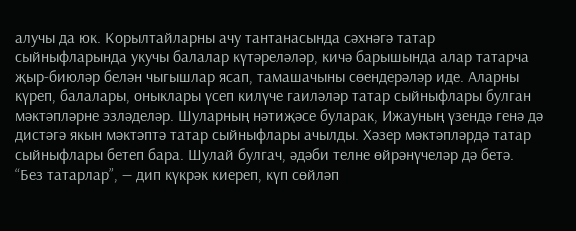алучы да юк. Корылтайларны ачу тантанасында сәхнәгә татар сыйныфларында укучы балалар күтәреләләр, кичә барышында алар татарча җыр-биюләр белән чыгышлар ясап, тамашачыны сөендерәләр иде. Аларны күреп, балалары, оныклары үсеп килүче гаиләләр татар сыйныфлары булган мәктәпләрне эзләделәр. Шуларның нәтиҗәсе буларак, Ижауның үзендә генә дә дистәгә якын мәктәптә татар сыйныфлары ачылды. Хәзер мәктәпләрдә татар сыйныфлары бетеп бара. Шулай булгач, әдәби телне өйрәнүчеләр дә бетә.
“Без татарлар”, — дип күкрәк киереп, күп сөйләп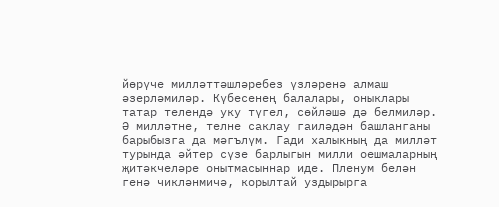йөрүче милләттәшләребез үзләренә алмаш әзерләмиләр. Күбесенең балалары, оныклары татар телендә уку түгел, сөйләшә дә белмиләр. Ә милләтне, телне саклау гаиләдән башланганы барыбызга да мәгълүм. Гади халыкның да милләт турында әйтер сүзе барлыгын милли оешмаларның җитәкчеләре онытмасыннар иде. Пленум белән генә чикләнмичә, корылтай уздырырга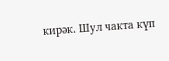кирәк. Шул чакта күп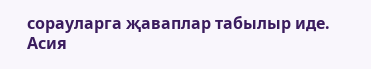сорауларга җаваплар табылыр иде.
Асия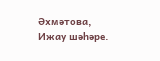Әхмәтова,
Ижау шәһәре.